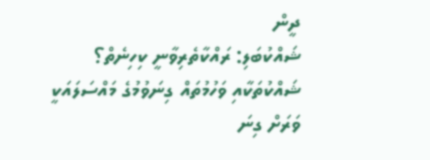ދީން
ޝައްކުބަލި: ރައްކާތެރިވާނީ ކިހިނެތް؟
ޝައްކުތަކާއި ވަހުމުތައް ގިނަވުމުގެ މައްސަލައަކީ ވަރަށް ގިނަ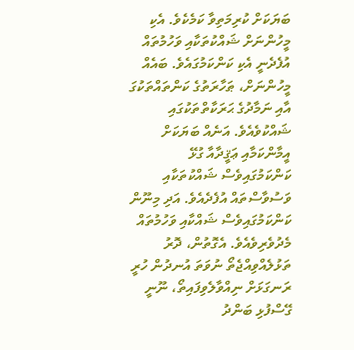ބަޔަކަށް ކުރިމަތިވާ ކަމެކެވެ. އެކި މީހުންނަށް ޝައްކުތަކާއި ވަހުމުތައް އުފެދެނީ އެކި ކަންކަމުގައެވެ. ބައެއް މީހުންނަށް، ޠަހާރަތުގެ ކަންތައްތަކުގަ އާއި ނަމާދުގެ ޙަރަކާތްތަކުގައި ޝައްކުވެއެވެ. އަނެއް ބަޔަކަށް އީމާންކަމާއި ޢަޤީދާއާ ގުޅޭ ކަންކަމުގައިވެސް ޝައްކުތަކާއި ވަސުވާސްތައް އުފެދެއެވެ. އަދި މިނޫން ކަންކަމުގައިވެސް ޝައްކާއި ވަހުމުތައް މެދުވެރިވެއެވެ. އެގޮތުން، ދޮރު ތަޅުލެއްވިއްޖެތޯ ނުވަތަ އުނދުން ހުރީ ރަނގަޅަށް ނިއްވާލެވިފައިތޯ، ނޫނީ ގޭސްފުޅި ބަންދު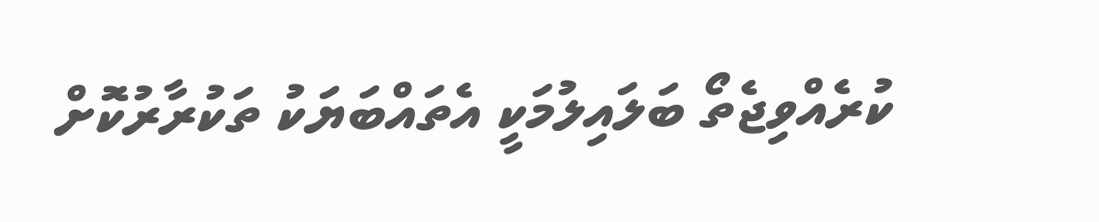ކުރެއްވިޖެތޯ ބަލައިލުމަކީ އެތައްބަޔަކު ތަކުރާރުކޮށް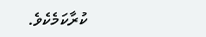ކުރާކަމެކެވެ.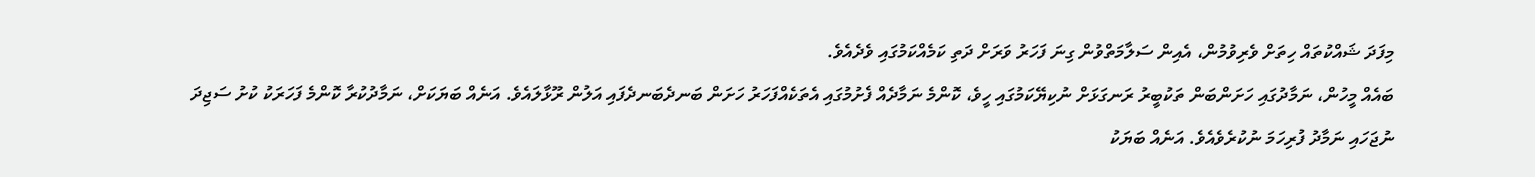މިފަދަ ޝައްކުތައް ހިތަށް ވެރިވުމުން، އެއިން ސަލާމަތްވުން ގިނަ ފަހަރު ވަރަށް ދަތި ކަމެއްކަމުގައި ވެދެއެވެ.
ބައެއް މީހުން، ނަމާދުގައި ހަށަންބަން ތަކުބީރު ރަނގަޅަށް ނުކިޔޭކަމުގައި ހީވެ، ކޮންމެ ނަމާދެއް ފެށުމުގައި އެތަކެއްފަހަރު ހަށަން ބަނދެބަނދެފައި އަލުން ރޫޅާލައެވެ. އަނެއް ބަޔަކަށް، ނަމާދުކުރާ ކޮންމެ ފަހަރަކު ކުށު ސަޖިދަ ނުޖަހައި ނަމާދު ފުރިހަމަ ނުކުރެވެއެވެ. އަނެއް ބަޔަކު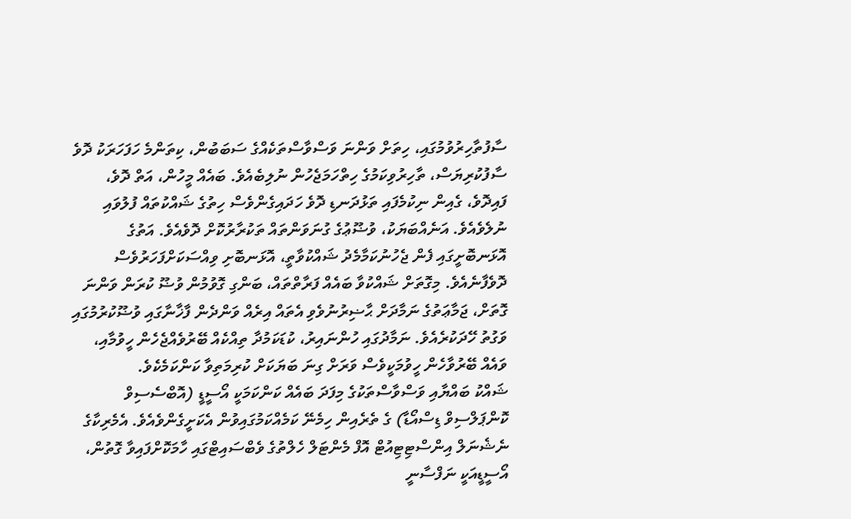ސާފުތާހިރުވުމުގައި، ހިތަށް ވަންނަ ވަސްވާސްތަކެއްގެ ސަބަބުން، ކިތަންމެ ހަފަހަރަކު ދޮވެ ސާފުކުރިޔަސް، ތާހިރުވިކަމުގެ ހިތްހަމަޖެހުން ނުލިބެއެވެ. ބައެއް މީހުން، އަތް ދޮވެ، ފައިދޮވެ، ގެއިން ނިކުމެފައި ތަޅުދަނޑި ދޮވެ ހަދައިގެންވެސް ހިތުގެ ޝައްކުތައް ފުލުވައި ނުލެވެއެވެ. އަނެއްބަޔަކު، ވުޟޫޢުގެ ގުނަވަންތައް ތަކުރާރުކޮށް ދޮވެއެވެ. އަތުގެ އޮޅަނބޮށީގައި ފެން ޖެހުނުކަމާމެދު ޝައްކުވާތީ، އޮޅަނބޮށި ވިއްސަކަށްފަހަރުވެސް ދޮވެފާނެއެވެ. މިގޮތަށް ޝައްކުވާ ބައެއް ފަރާތްތައް، ބަންގި ގޮވުމުން ވުޟޫ ކުރަން ވަންނަ ގޮތަށް، ޖަމާޢަތުގެ ނަމާދަށް ޙާޟިރުނުވެވި އެތައް އިރެއް ވަންދެން ފާޚާނާގައި ވުޟޫކުރުމުގައި ވަގުތު ހޭދަކުރެއެވެ. ނަމާދުގައި ހުންނައިރު، ކުޑަކަމުދާ ތިއްކެއް ބޭރުވެއްޖެހެން ހީވުމާއި، ވައެއް ބޭރުވާހެން ހީވުމަކީވެސް ވަރަށް ގިނަ ބަޔަކަށް ކުރިމަތިވާ ކަންކަމެކެވެ.
ޝައްކު ބައްޔާއި ވަސްވާސްތަކުގެ މިފަދަ ބައެއް ކަންކަމަކީ އޯސީޑީ (އޮބްސެސިވް ކޮންޕަލްސިވް ޑިސްއޯޑާ) ގެ ތެރެއިން ހިމެނޭ ކަމެއްކަމުގައިވުން އެކަށީގެންވެއެވެ. އެމެރިކާގެ ނެޝެނަލް އިންސްޓިޓިއުޓް އޮފް މެންޓަލް ހެލްތުގެ ވެބްސައިޓްގައި ހާމަކޮށްފައިވާ ގޮތުން، އޯސީޑީއަކީ ނަފްސާނީ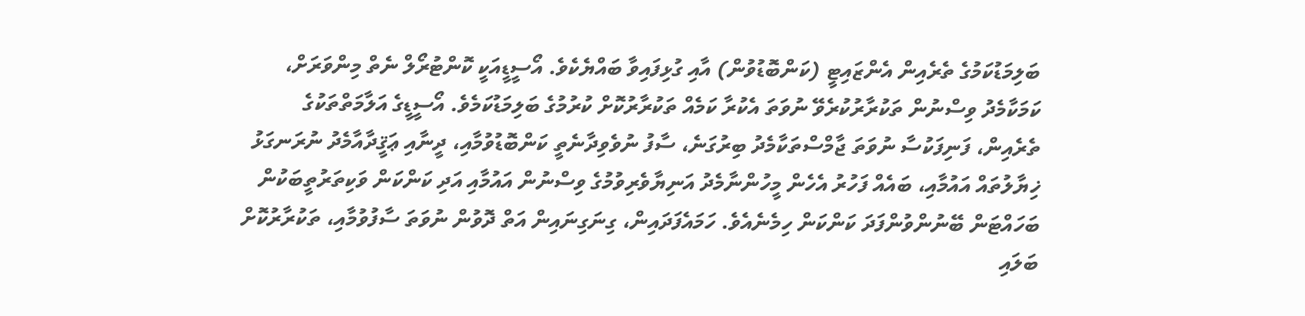ބަލިމަޑުކަމުގެ ތެރެއިން އެންޒައިޓީ (ކަންބޮޑުވުން) އާއި ގުޅިފައިވާ ބައްޔެކެވެ. އޯސީޑީއަކީ ކޮންޓުރޯލް ނެތް މިންވަރަށް، ކަމަކާމެދު ވިސްނުން ތަކުރާރުކުރެވޭ ނުވަތަ އެކުރާ ކަމެއް ތަކުރާރުކޮށް ކުރުމުގެ ބަލިމަޑުކަމެވެ. އޯސީޑީގެ އަލާމަތްތަކުގެ ތެރެއިން، ފަނިފަކުސާ ނުވަތަ ޖާމްސްތަކާމެދު ބިރުގަނެ، ސާފު ނުވެވިދާނެތީ ކަންބޮޑުވުމާއި، ދީނާއި ޢަޤީދާއާމެދު ނުރަނގަޅު ޚިޔާލުތައް އައުމާއި، ބައެއް ފަހުރު އެހެން މީހުންނާމެދު އަނިޔާވެރިވުމުގެ ވިސްނުން އައުމާއި އަދި ކަންކަން ވަކިތަރުތީބަކުން ބަހައްޓަން ބޭނުންވުންފަދަ ކަންކަން ހިމެނެއެވެ. ހަމައެފަދައިން، ގިނަގިނައިން އަތް ދޮވުން ނުވަތަ ސާފުވުމާއި، ތަކުރާރުކޮށް ބަލައި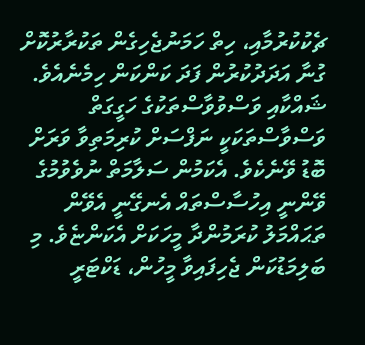ޗެކުކުރުމާއި، ހިތް ހަމަނުޖެހިގެން ތަކުރާރުކޮށް ގުނާ އަދަދުކުރުން ފަދަ ކަންކަން ހިމެނެއެވެ.
ޝައްކާއި ވަސްވުވާސްތަކުގެ ހަގީގަތް
ވަސްވާސްތަކަކީ ނަފްސަށް ކުރިމަތިވާ ވަރަށް ބޮޑު ވޭނެކެވެ. އެކަމުން ސަލާމަތް ނުވެވުމުގެ ވޭންނީ އިހުސާސްތައް އެނގޭނީ އެވޭން ތަޙައްމަލު ކުރަމުންދާ މީހަކަށް އެކަންޏެވެ. މި ބަލިމަޑުކަން ޖެހިފައިވާ މީހުން، ޑަކްޓަރީ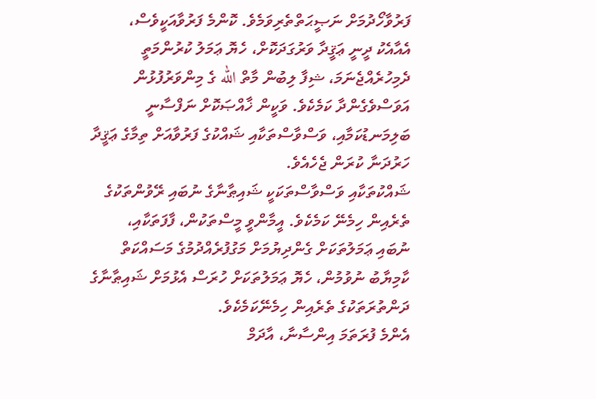ފަރުވާހޯދުމަށް ނަޞީޙަތްތެރިވަމެވެ. ކޮންމެ ފަރުވާއަކީވެސް، އެއާއެކު ދީނީ ޢަޤީދާ ވަރުގަދަކޮށް، ހެޔޮ ޢަމަލު ކުރުންމަތީ ދެމިހުރެއްޖެނަމަ، ޝިފާ ލިބުން މާތް الله ގެ މިންވަރުފުޅުން އަވަސްވެގެންދާ ކަމެކެވެ. ވަކީން ޚާއްޞަކޮށް ނަފްސާނީ ބަލިމަނޑުކަމާއި، ވަސްވާސްތަކާއި ޝައްކުގެ ފަރުވާއަށް ތިމާގެ ޢަޤީދާ ހަރުދަނާ ކުރަން ޖެހެއެވެ.
ޝައްކުތަކާއި ވަސްވާސްތަކަކީ ޝައިޠާނާގެ ނުބައި ރޭވުންތަކުގެ ތެރެއިން ހިމެނޭ ކަމެކެވެ. އީމާންވީ މީސްތަކުން، ފާފަތަކާއި، ނުބައި ޢަމަލުތަކަށް ގެންދިޔުމަށް މަގުފުރެއްދުމުގެ މަސައްކަތް ކާމިޔާބު ނުވުމުން، ހެޔޮ ޢަމަލުތަކަށް ހުރަސް އެޅުމަށް ޝައިޠާނާގެ ދަންތުރަތަކުގެ ތެރެއިން ހިމެނޭކަމެކެވެ.
އެންމެ ފުރަތަމަ އިންސާނާ، އާދަމް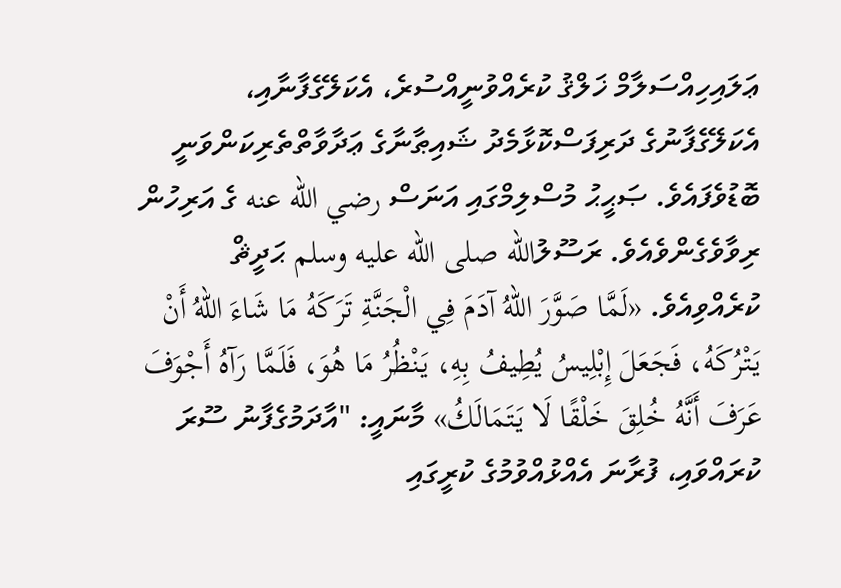ޢަލައިހިއްސަލާމް ޚަލްޤު ކުރެއްވުނީއްސުރެ، އެކަލޭގެފާނާއި، އެކަލޭގެފާނުގެ ދަރިފަސްކޮޅާމެދު ޝައިޠާނާގެ ޢަދާވާތްތެރިކަންވަނީ ބޮޑުވެފައެވެ. ޞަޙީޙު މުސްލިމްގައި އަނަސް رضي الله عنه ގެ އަރިހުން ރިވާވެގެންވެއެވެ. ރަސޫލުالله صلى الله عليه وسلم ޙަދީޘް ކުރެއްވިއެވެ. «لَمَّا صَوَّرَ اللهُ آدَمَ فِي الْجَنَّةِ تَرَكَهُ مَا شَاءَ اللهُ أَنْ يَتْرُكَهُ، فَجَعَلَ إِبْلِيسُ يُطِيفُ بِهِ، يَنْظُرُ مَا هُوَ، فَلَمَّا رَآهُ أَجْوَفَ عَرَفَ أَنَّهُ خُلِقَ خَلْقًا لَا يَتَمَالَكُ» މާނައީ: "އާދަމުގެފާނު ސޫރަ ކުރައްވައި، ފުރާނަ އެއްޅުއްވުމުގެ ކުރީގައި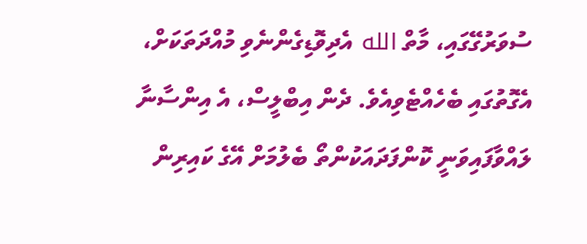ސުވަރުގޭގައި، މާތް الله އެދިވޮޑިގެންނެވި މުއްދަތަކަށް، އެގޮތުގައި ބެހެއްޓެވިއެވެ. ދެން އިބްލީސް، އެ އިންސާނާ ލައްވާފައިވަނީ ކޮންފަދައަކުންތޯ ބެލުމަށް އޭގެ ކައިރިން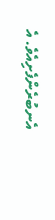އެނބުރެންފެށިއެވެ. އެ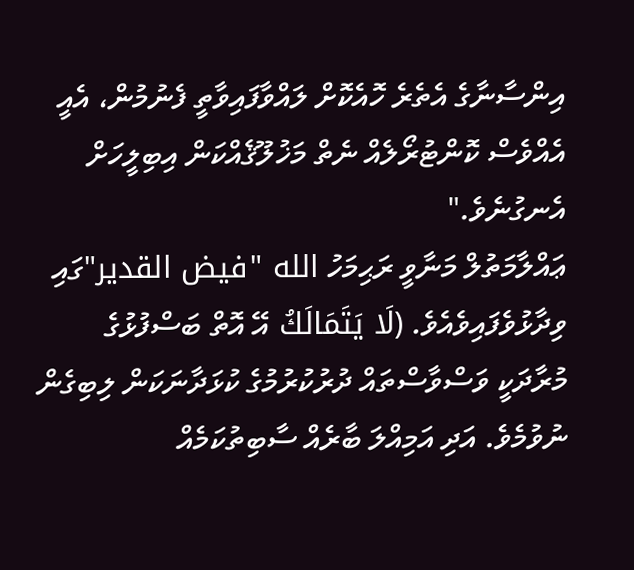އިންސާނާގެ އެތެރެ ހޮއެކޮށް ލައްވާފައިވާތީ ފެނުމުން، އެއީ އެއްވެސް ކޮންޓުރޯލެއް ނެތް މަޚުލޫޤެއްކަން އިބިލީހަށް އެނގުނެވެ."
ޢައްލާމަތުލް މަނާވީ ރަޙިމަހު الله "فيض القدير"ގައި ވިދާޅުވެފައިވެއެވެ. (لَا يَتَمَالَكُ އޭ އޮތް ބަސްފުޅުގެ މުރާދަކީ ވަސްވާސްތައް ދުރުކުރުމުގެ ކުޅަދާނަކަން ލިބިގެން ނުވުމެވެ. އަދި އަމިއްލަ ބާރެއް ސާބިތުކަމެއް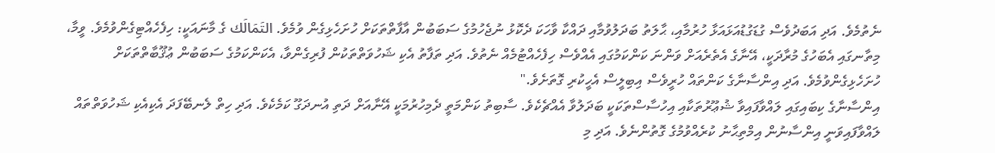ނެތުމެވެ. އަދި އަބަދުވެސް ގުޑަގުޑުއަޅައަޅާ ހުރުމާއި، ޙާލަތު ބަދަލުވުމާއި ދައްކާ ވާހަކަ ދެކޮޅު ނުޖެހުމުގެ ސަބަބުން އާފާތްތަކަށް ހުށަހެޅިގެން ވުމެވެ. التَمَالَك ގެ މާނައަކީ: ހިފެހެއްޓިގެންވުމެވެ. ވީމާ، މިތާނގައި އެބަހުގެ މުރާދަކީ، އޭނާގެ އެތެރެއަށް ވަންނަ ކަންކަމުގައި އެއްވެސް ހިފެހެއްޓުމެއް ނެތުވެ. އަދި ތަފާތު އެކި ޝަހުވަތްތަކުން ފުރިގެންވާ، އެކަންކަމުގެ ސަބަބުން ޢުޤޫބާތްތަކަށް ހުށަހެޅިގެންވުމެވެ. އަދި އިންސާނާގެ ކަންތައް ހުރީވެސް އިބިލީސް އެހީކުރި ގޮތަށެވެ."
އިންސާނާގެ ކިބައިގައި ލައްވާފައިވާ ޝުޢޫރުތަކާއި އިހުސާސްތަކަކީ ބަދަލުވާ އެއްޗެކެވެ. ސާބިތު ކަންމަތީ ދެމިހުރުމަކީ އޭނާއަށް ދަތި އުނދަގޫ ކަމެކެވެ. އަދި ހިތް ލެނބޭފަދަ އެކިއެކި ޝަހުވަތްތައް ލައްވާފައިވަނީ އިންސާނުން އިމްތިޙާނު ކުރެއްވުމުގެ ގޮތުންނެވެ. އަދި މި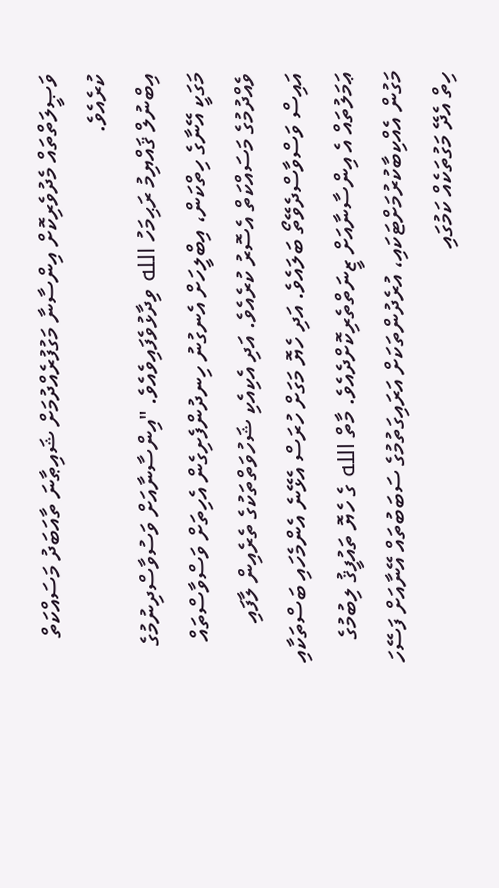ވަޞީލަތްތައް މެދުވެރިކޮށް އިންސާނާ މަގުފުރެއްދުމަށް ޝައިޠާނަ ތާއަބަދު މަސައްކަތް ކުރެއެވެ.
އިބްނުލް ޤައްޔިމު ރަޙިމަހު الله ވިދާޅުވެފައިވެއެވެ. "އިންސާނާއަށް ވަސުވާސްދިނުމުގެ މަގަކީ އޭނާގެ ހިތްކަން، އިބްލީހަށް އެނގުނު ހިނދުންފެށިގެން އެހިތަށް ވަސްވާސްތައް ވެއްދުމުގެ މަސައްކަތް އެސޮރު ކުރެއެވެ. އަދި އެކިއެކި ޝަހުވަތްތަކުގެ ތެރެއިން ލާފައި އައިސް ވަސްވާސްދެވޭތޯ ބަލައެވެ. އަދި ހެޔޮ މަގަށް ހުރަސް އެޅޭނެ އެންމެހައި ބަސްތަކާއި ޢަމަލުތައް އެ އިންސާނާއަށް ޒީނަތްތެރިކޮށްދެއެވެ. މާތް الله ގެ ހެޔޮ ތައުފީޤު ލިބުމުގެ މަގުން އެއްކިބާކުރުމަށްޓަކައި، އުރެދުންތަކަށް އަރައިގަތުމުގެ ސަބަބުތައް އޭނާއަށް ފަސޭހަ ހިތް އެދޭ މަގުތަކެއް ކަމުގައި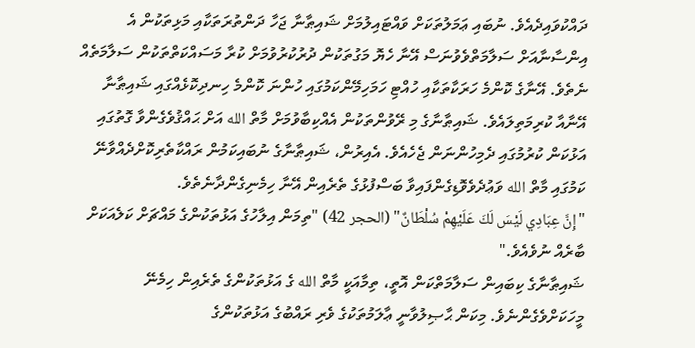ދައްކުވައިދެއެވެ. ނުބައި ޢަމަލުތަކަށް ވައްޓައިލުމަށް ޝައިޠާނާ ޖަހާ ދަންތުރަތަކާއި މަޅިތަކުން އެ އިންސާނާއަށް ސަލާމަތްވެވުނަސް އޭނާ ހެޔޮ މަގުތަކުން ދުރުކުރުވުމަށް ކުރާ މަސައްކަތްތަކުން ސަލާމަތެއް ނެތެވެ. އޭނާގެ ކޮންމެ ހަރަކާތަކާއި ހުއްޓި ހަމަހިމޭންކަމުގައި ހުންނަ ކޮންމެ ހިނދިކޮޅެއްގައި ޝައިޠާނާ އޭނާއާ ކުރިމަތިލައެވެ. ޝައިޠާނާގެ މި ރޭވުންތަކުން އެއްކިބާވުމަށް މާތް الله އަށް ޙައްޤުވެގެންވާ ގޮތުގައި އަޅުކަން ކުރުމުގައި ދެމިހުންނަން ޖެހެއެވެ. އެއިރުން، ޝައިޠާނާގެ ނުބައިކަމުން ރައްކާތެރިކޮށްދެއްވާނޭ ކަމުގައި މާތް الله ވަޢުދެވެވޮޑިގެންފައިވާ ބަސްފުޅުގެ ތެރެއިން އޭނާ ހިމެނިގެންދާނެތެވެ.
"إِنَّ عِبَادِي لَيْسَ لَكَ عَلَيْهِمْ سُلْطَانٌ" (الحجر 42) "ތިމަން އިލާހުގެ އަޅުތަކުންގެ މައްޗަށް ކަލެއަކަށް ބާރެއް ނުވެއެވެ."
ޝައިޠާނާގެ ކިބައިން ސަލާމަތްކަން އޮތީ، ތިމާއަކީ މާތް الله ގެ އަޅުތަކުންގެ ތެރެއިން ހިމެނޭ މީހަކަށްވެގެންނެވެ. މިކަން ޙާޞިލުވާނީ ޢާލަމުތަކުގެ ވެރި ރައްބުގެ އަޅުތަކުންގެ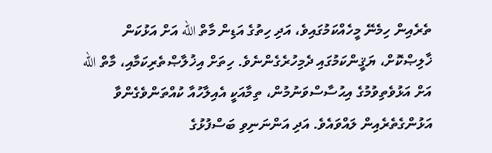ތެރެއިން ހިމެނޭ މީހެއްކަމުގައިވެ، އަދި ހިތުގެ އަޑިން މާތް الله އަށް އަޅުކަން ޚާލިޞްކޮށް، ޔަޤީންކަމުގައި ދެމިހުރެގެންނެވެ. ހިތަށް އިޚުލާޞްތެރިކަމާއި، މާތް الله އަށް އަޅުވެތިވުމުގެ އިޙުސާސްވަނުމުން، ތިމާއަކީ އެއިލާހުއާ ކުއްތަންވެގެންވާ އަޅުންގެތެރެއިން ލައްވައެވެ. އަދި އަންނަނިވި ބަސްފުޅުގެ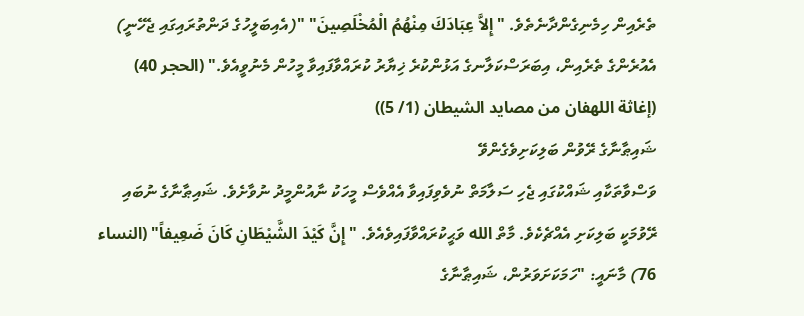ތެރެއިން ހިމެނިގެންދާނެތެވެ. "إِلاَّ عِبَادَكَ مِنْهُمُ الْمُخْلَصِينَ" "(އެއިބަލީހުގެ ދަންތުރައިގައި ޖެހޭނީ) އެއުރެންގެ ތެރެއިން، އިބަރަސްކަލާނގެ އަޅުންކުރެ ޚިޔާރު ކުރައްވާފައިވާ މީހުން މެނުވީއެވެ." (الحجر 40) (إغاثة اللهفان من مصايد الشيطان (1/ 5))
ޝައިޠާނާގެ ރޭވުން ބަލިކަށިވެގެންވޭ
ވަސްވާތަކާއި ޝައްކުގައި ޖެހި ސަލާމަތް ނުވެވިފައިވާ އެއްވެސް މީހަކު ނާއުންމީދު ނުވާށެވެ. ޝައިޠާނާގެ ނުބައި ރޭވުމަކީ ބަލިކަށި އެއްޗެކެވެ. މާތް الله ވަޙީކުރައްވާފައިވެއެވެ. "إِنَّ كَيْدَ الشَّيْطَانِ كَانَ ضَعِيفاً" (النساء 76) މާނައީ: "ހަމަކަށަވަރުން، ޝައިޠާނާގެ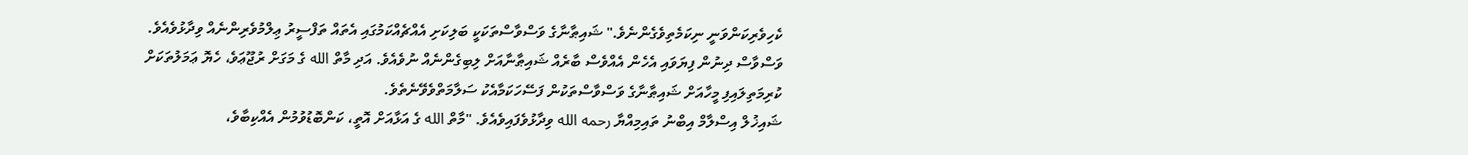ކެހިވެރިކަންވަނީ ނިކަމެތިވެގެންނެވެ." ޝައިޠާނާގެ ވަސްވާސްތަކަކީ ބަލިކަށި އެއްޗެއްކަމުގައި އެތައް ތަފްސީރު ޢިލްމުވެރިންނެއް ވިދާޅުވެއެވެ. ވަސްވާސް ދިނުން ފިޔަވައި އެހެން އެއްވެސް ބާރެއް ޝައިޠާނާއަށް ލިބިގެންނެއް ނުވެއެވެ. އަދި މާތް الله ގެ މަގަށް ރުޖޫޢަވެ، ހެޔޮ ޢަމަލުތަކަށް ކުރިމަތިލައިފި މީހާއަށް ޝައިޠާނާގެ ވަސްވާސްތަކުން ފަސޭހަކަމާއެކު ސަލާމަތްވެވޭނެތެވެ.
ޝައިޚުލް އިސްލާމް އިބްނު ތައިމިއްޔާ رحمه الله ވިދާޅުވެފައިވެއެވެ. "މާތް الله ގެ އަޅާއަށް އޮތީ، ކަންބޮޑުވުމުން އެއްކިބާވެ،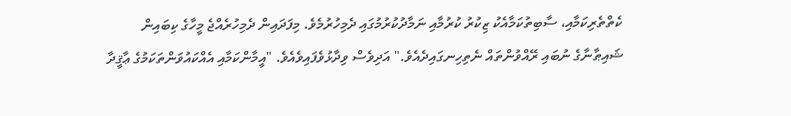ކެތްތެރިކަމާއި، ސާބިތުކަމާއެކު ޒިކުރު ކުރުމާއި ނަމާދުކުރުމުގައި ދެމިހުރުމެވެ. މިފަދައިން ދެމިހުރެއްޖެ މީހާގެ ކިބައިން ޝައިޠާނާގެ ނުބައި ރޭއްވުންތައް ނެތިހިނގައިދެއެވެ." އަދިވެސް ވިދާޅުވެފައިވެއެވެ. "އީމާންކަމާއި އެއްކައުވަންތަކަމުގެ ޢާޤީދާ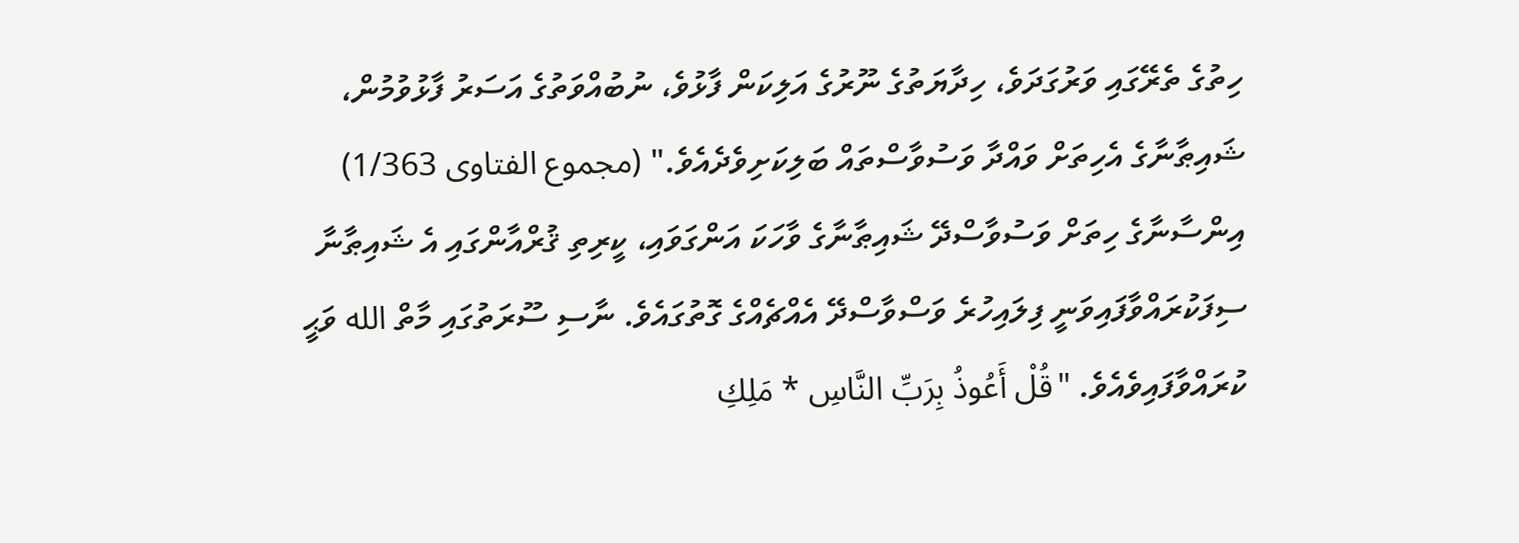ހިތުގެ ތެރޭގައި ވަރުގަދަވެ، ހިދާޔަތުގެ ނޫރުގެ އަލިކަން ފާޅުވެ، ނުބުއްވަތުގެ އަސަރު ފާޅުވުމުން، ޝައިޠާނާގެ އެހިތަށް ވައްދާ ވަސުވާސްތައް ބަލިކަށިވެދެއެވެ." (مجموع الفتاوى 1/363)
އިންސާނާގެ ހިތަށް ވަސުވާސްދޭ ޝައިޠާނާގެ ވާހަކަ އަންގަވައި، ކީރިތި ޤުރްއާންގައި އެ ޝައިޠާނާ ސިފަކުރައްވާފައިވަނީ ފިލައިހުރެ ވަސްވާސްދޭ އެއްޗެއްގެ ގޮތުގައެވެ. ނާސި ސޫރަތުގައި މާތް الله ވަޙީ ކުރައްވާފައިވެއެވެ. "قُلْ أَعُوذُ بِرَبِّ النَّاسِ * مَلِكِ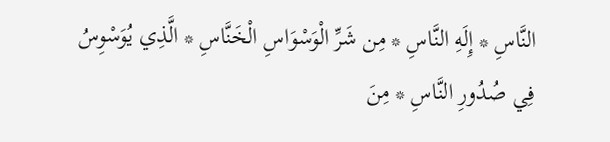النَّاسِ * إِلَهِ النَّاسِ * مِن شَرِّ الْوَسْوَاسِ الْخَنَّاسِ * الَّذِي يُوَسْوِسُ فِي صُدُورِ النَّاسِ * مِنَ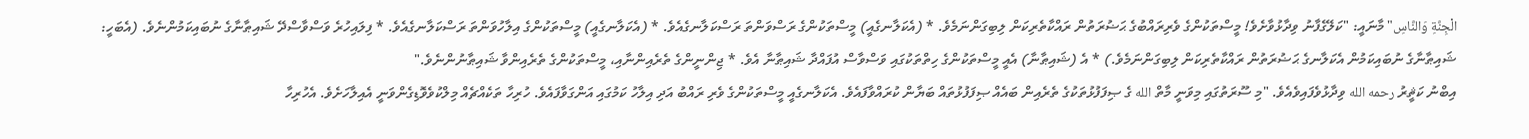الْجِنَّةِ وَالنَّاسِ" މާނައީ: "ކަލޭގެފާނު ވިދާޅުވާށެވެ! މީސްތަކުންގެ ވެރިރައްބުގެ ޙަޟުރަތުން ރައްކާތެރިކަން ލިބިގަންނަމެވެ. * (އެކަލާނގެއީ) މީސްތަކުންގެ ރަސްވަންތަ ރަސްކަލާނގެއެވެ. * (އެކަލާނގެއީ) މީސްތަކުންގެ އިލާހުވަންތަ ރަސްކަލާނގެއެވެ. * ފިލައިހުރެ ވަސްވާސްދޭ ޝައިޠާނާގެ ނުބައިކަމުންނެވެ. (އެބަހީ: ޝައިޠާނާގެ ނުބައިކަމުން އެކަލާނގެ ޙަޟުރަތުން ރައްކާތެރިކަން ލިބިގަންނަމެވެ.) * އެ (ޝައިޠާނާ) އެއީ މީސްތަކުންގެ ހިތްތަކުގައި ވަސްވާސް އުފައްދާ ޝައިޠާނާ އެވެ. * ޖިންނީންގެ ތެރެއިންނާއި، މީސްތަކުންގެ ތެރެއިންވާ ޝައިޠާނުންނެވެ."
އިބްނު ކަޘީރު رحمه الله ވިދާޅުވެފައިވެއެވެ. "މި ސޫރަތުގައި މިވަނީ މާތް الله ގެ ޞިފަފުޅުތަކުގެ ތެރެއިން ބައެއް ޞިފަފުޅުތައް ބަޔާން ކުރައްވާފައެވެ. އެކަލާނގެއީ މީސްތަކުންގެ ވެރި ރައްބު އަދި އިލާހު ކަމުގައި އަންގަވާފައެވެ. ހުރިހާ ތަކެއްޗެއް މިލްކުވެވޮޑިގެންވަނީ އެއިލާހަށެވެ. އެހުރިހާ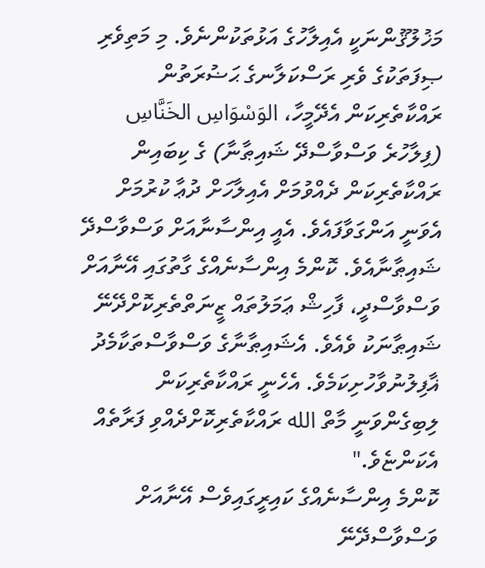މަޚުލޫޤުންނަކީ އެއިލާހުގެ އަޅުތަކުންނެވެ. މި މަތިވެރި ޞިފަތަކުގެ ވެރި ރަސްކަލާނގެ ޙަޟުރަތުން ރައްކާތެރިކަން އެދޭމީހާ، الوَسْوَاسِ الخَنَّاسِ (ފިލާހުރެ ވަސްވާސްދޭ ޝައިޠާނާ) ގެ ކިބައިން ރައްކާތެރިކަން ދެއްވުމަށް އެއިލާހަށް ދުޢާ ކުރުމަށް އެވަނީ އަންގަވާފައެވެ. އެއީ އިންސާނާއަށް ވަސްވާސްދޭ ޝައިޠާނާއެވެ. ކޮންމެ އިންސާނެއްގެ ގާތުގައި އޭނާއަށް ވަސްވާސްދީ، ފާހިޝް ޢަމަލުތައް ޒީނަތްތެރިކޮށްދޭނޭ ޝައިޠާނަކު ވެއެވެ. އެޝައިޠާނާގެ ވަސްވާސްތަކާމެދު ޣާފިލުނުވާހުށިކަމެވެ. އެހެނީ ރައްކާތެރިކަން ލިބިގެންވަނީ މާތް الله ރައްކާތެރިކޮށްދެއްވި ފަރާތެއް އެކަންޏެވެ."
ކޮންމެ އިންސާނެއްގެ ކައިރީގައިވެސް އޭނާއަށް ވަސްވާސްދޭނޭ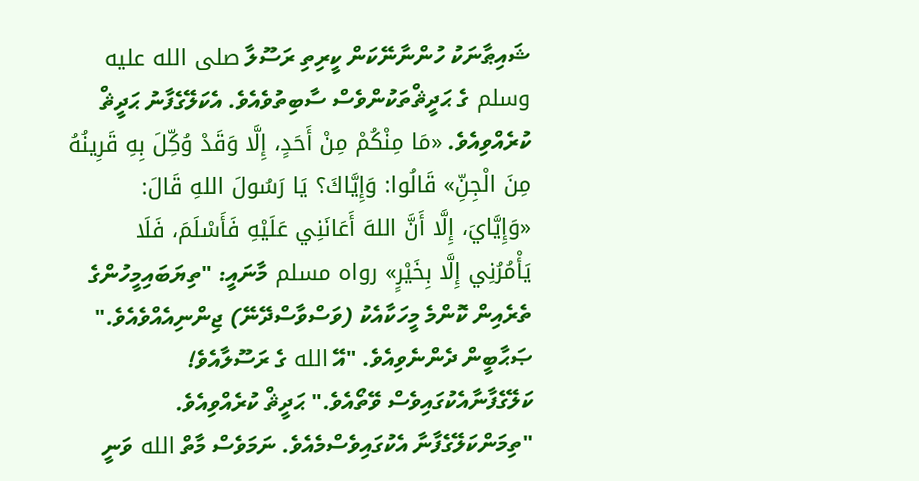ޝައިޠާނަކު ހުންނާނޭކަން ކީރިތި ރަސޫލާ صلى الله عليه وسلم ގެ ޙަދީޘްތަކުންވެސް ސާބިތުވެއެވެ. އެކަލޭގެފާނު ޙަދީޘް ކުރެއްވިއެވެ. «مَا مِنْكُمْ مِنْ أَحَدٍ، إِلَّا وَقَدْ وُكِّلَ بِهِ قَرِينُهُ مِنَ الْجِنِّ» قَالُوا: وَإِيَّاكَ؟ يَا رَسُولَ اللهِ قَالَ: «وَإِيَّايَ، إِلَّا أَنَّ اللهَ أَعَانَنِي عَلَيْهِ فَأَسْلَمَ، فَلَا يَأْمُرُنِي إِلَّا بِخَيْرٍ» رواه مسلم މާނައީ: "ތިޔަބައިމީހުންގެ ތެރެއިން ކޮންމެ މީހަކާއެކު (ވަސްވާސްދޭނޭ) ޖިންނިއެއްވެއެވެ." ޞަޙާބީން ދެންނެވިއެވެ. "އޭ الله ގެ ރަސޫލާއެވެ! ކަލޭގެފާނާއެކުގައިވެސް ވޭތޯއެވެ." ޙަދީޘް ކުރެއްވިއެވެ. "ތިމަންކަލޭގެފާނާ އެކުގައިވެސްމެއެވެ. ނަމަވެސް މާތް الله ވަނީ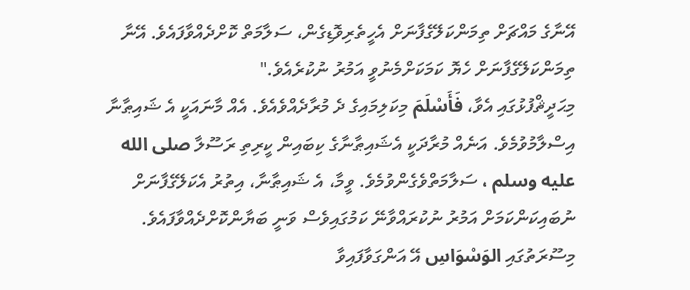އޭނާގެ މައްޗަށް ތިމަންކަލޭގެފާނަށް އެހީތެރިވޮޑިގެން، ސަލާމަތް ކޮށްދެއްވާފައެވެ. އޭނާ ތިމަންކަލޭގެފާނަށް ހެޔޮ ކަމަކަށްމެނުވީ އަމުރު ނުކުރެއެވެ."
މިޙަދީޘްފުޅުގައި އެވާ، فَأَسْلَمَ މިކަލިމައިގެ ދެ މުރާދެއްވެއެވެ. އެއް މާނައަކީ އެ ޝައިޠާނާ އިސްލާމުވުމެވެ. އަނެއް މުރާދަކީ އެޝައިޠާނާގެ ކިބައިން ކީރިތި ރަސޫލާ صلى الله عليه وسلم ، ސަލާމަތްވެގެންވުމެވެ. ވީމާ، އެ ޝައިޠާނާ، އިތުރު އެކަލޭގެފާނަށް ނުބައިކަންކަމަށް އަމުރު ނުކުރައްވާނޭ ކަމުގައިވެސް ވަނީ ބަޔާންކޮށްދެއްވާފައެވެ.
މިސޫރަތުގައި الوَسْوَاسِ އޭ އަންގަވާފައިވާ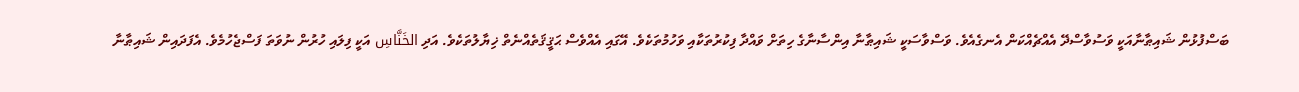ބަސްފުޅުން ޝައިޠާނާއަކީ ވަސުވާސްދޭ އެއްޗެއްކަން އެނގެއެވެ. ވަސްވާސަކީ ޝައިޠާނާ އިންސާނާގެ ހިތަށް ވައްދާ ފިކުރުތަކާއި ވަހުމުތަކެވެ. އޭގައި އެއްވެސް ޙަޤީޤަތެއްނެތް ޚިޔާލުތަކެވެ. އަދި الخَنَّاسِ އަކީ ފިލައި ހުރުން ނުވަތަ ފަސްޖެހުމެވެ. އެފަދައިން ޝައިޠާނާ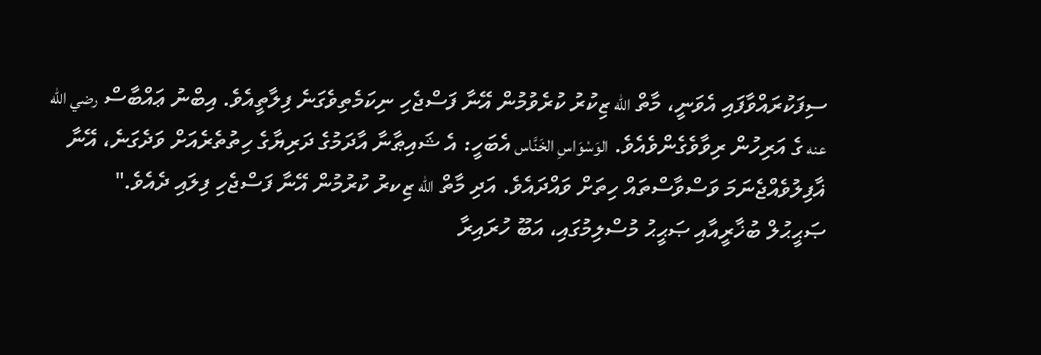ސިފަކުރައްވާފައި އެވަނީ، މާތް الله ޒިކުރު ކުރެވުމުން އޭނާ ފަސްޖެހި ނިކަމެތިވެގަނެ ފިލާތީއެވެ. އިބްނު ޢައްބާސް رضي الله عنه ގެ އަރިހުން ރިވާވެގެންވެއެވެ. الوَسْوَاسِ الخَنَّاس އެބަހީ: އެ ޝައިޠާނާ އާދަމުގެ ދަރިޔާގެ ހިތުތެރެއަށް ވަދެގަނެ، އޭނާ ޣާފިލުވެއްޖެނަމަ ވަސްވާސްތައް ހިތަށް ވައްދައެވެ. އަދި މާތް الله ޒިކރު ކުރުމުން އޭނާ ފަސްޖެހި ފިލައި ދެއެވެ."
ޞަޙީޙުލް ބުޚާރީއާއި ޞަޙީޙު މުސްލިމުގައި، އަބޫ ހުރައިރާ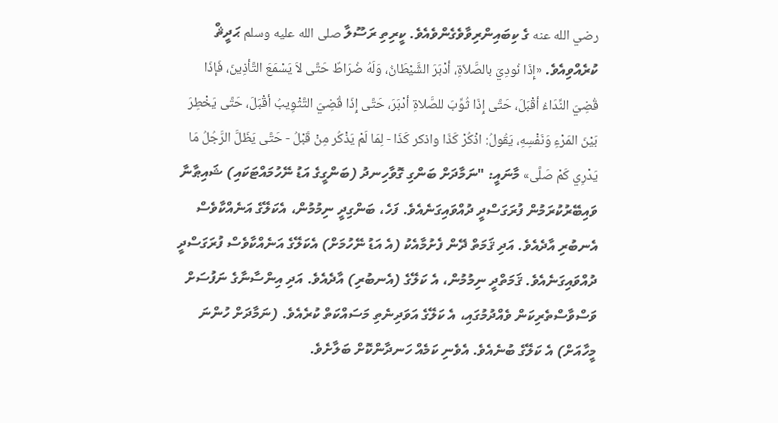رضي الله عنه ގެ ކިބައިންރިވާވެގެންވެއެވެ. ކީރިތި ރަސޫލާ صلى الله عليه وسلم ޙަދީޘް ކުރެއްވިއެވެ. «إِذَا نُودِيَ بالصَّلاَةِ، أدْبَرَ الشَّيْطَانُ، وَلَهُ ضُرَاطٌ حَتَّى لاَ يَسْمَعَ التَّأذِينَ، فَإذَا قُضِيَ النِّدَاءُ أقْبَلَ، حَتَّى إِذَا ثُوِّبَ للصَّلاةِ أدْبَرَ، حَتَّى إِذَا قُضِيَ التَّثْوِيبُ أقْبَلَ، حَتَّى يَخْطِرَ بَيْنَ المَرْءِ وَنَفْسِهِ، يَقُولُ: اذْكُرْ كَذَا واذكر كَذَا - لِمَا لَمْ يَذْكُر مِنْ قَبْلُ - حَتَّى يَظَلَّ الرَّجُلُ مَا يَدْرِي كَمْ صَلَّى» މާނައީ: "ނަމާދަށް ބަންގި ގޮވާހިނދު (ބަންގީގެ އަޑު ނޭހުމައްޓަކައި) ޝައިޠާނާ ވައިބޭރުކުރަމުން ފުރަގަސްދީ ދުއްވައިގަނެއެވެ. ފަހެ، ބަންގިދީ ނިމުމުން، އެކަލޭގެ އަނެއްކާވެސް އެނބުރި އާދެއެވެ. އަދި ޤަމަތް ދޭން ފެށުމާއެކު (އެ އަޑު ނޭހުމަށް) އެކަލޭގެ އަނެއްކާވެސް ފުރަގަސްދީ ދުއްވައިގަނެއެވެ. ޤަމަތްދީ ނިމުމުން، އެ ކަލޭގެ (އެނބުރި) އާދެއެވެ. އަދި އިންސާނާގެ ނަފުސަށް ވަސްވާސްތެރިކަން ވެއްދުމުގައި، އެ ކަލޭގެ އަވަދިނެތި މަސައްކަތް ކުރެއެވެ. (ނަމާދަށް ހުންނަ މީހާއަށް) އެ ކަލޭގެ ބުނެއެވެ. އެވެނި ކަމެއް ހަނދާންކޮށް ބަލާށެވެ.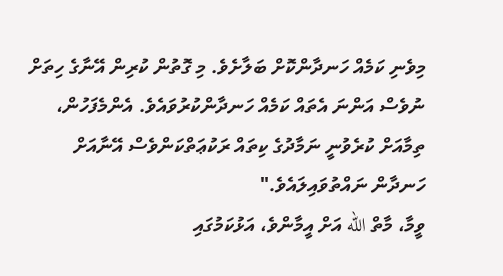މިވެނި ކަމެއް ހަނދާންކޮށް ބަލާށެވެ. މި ގޮތުން ކުރިން އޭނާގެ ހިތަށް ނުވެސް އަންނަ އެތައް ކަމެއް ހަނދާންކުރުވައެވެ. އެންމެފަހުން، ތިމާއަށް ކުރެވުނީ ނަމާދުގެ ކިތައް ރަކުޢަތްކަންވެސް އޭނާއަށް ހަނދާން ނައްތުވައިލައެވެ."
ވީމާ، މާތް الله އަށް އީމާންވެ، އަޅުކަމުގައި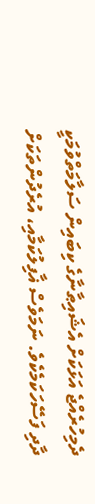ދެމިހުރެއްޖެ އަޅަކަށް އެޝައިޠާނާގެ ކިބައިން ސަލާމަތްވުމަކީ ދާދި ފަސޭހަކަމެކެވެ. ނަމަވެސް ޣާފިލުކަމާއި، އުރެދުންތަކަށް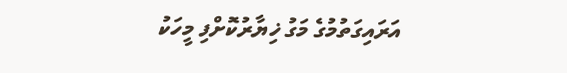އަރައިގަތުމުގެ މަގު ޚިޔާރުކޮށްފި މީހަކު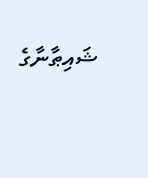ޝައިޠާނާގެ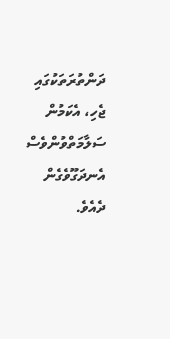ދަންތުރަތަކުގައި ޖެހި، އެކަމުން ސަލާމަތްވުންވެސް އެނދަގޫވެގެން ދެއެވެ.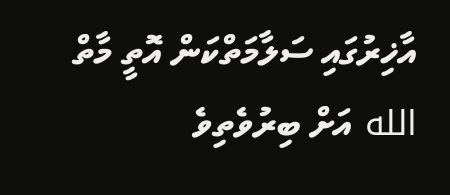އާޚިރުގައި ސަލާމަތްކަން އޮތީ މާތް الله އަށް ބިރުވެތިވެ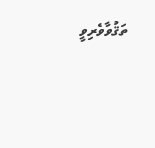ތަޤުވާވެރިވީ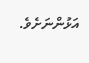އަޅުންނަށެވެ.